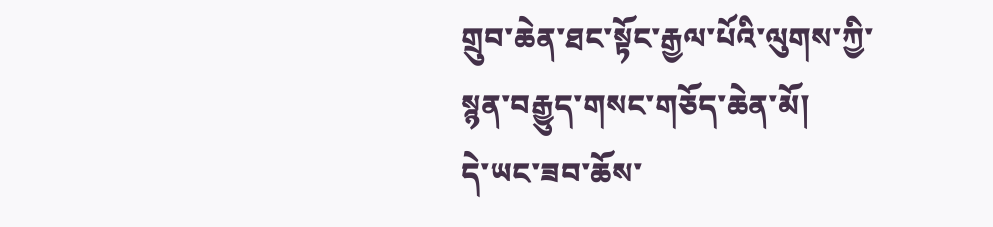གྲུབ་ཆེན་ཐང་སྟོང་རྒྱལ་པོའི་ལུགས་ཀྱི་སྙན་བརྒྱུད་གསང་གཅོད་ཆེན་མོ།
དེ་ཡང་ཟབ་ཆོས་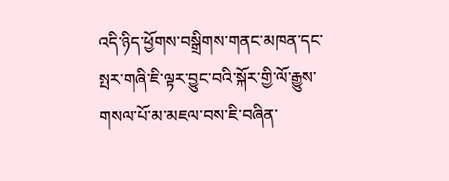འདི་ཉིད་ཕྱོགས་བསྒྲིགས་གནང་མཁན་དང་སྤར་གཞི་ཇི་ལྟར་བྱུང་བའི་སྐོར་གྱི་ལོ་རྒྱུས་གསལ་པོ་མ་མཇལ་བས་ཇི་བཞིན་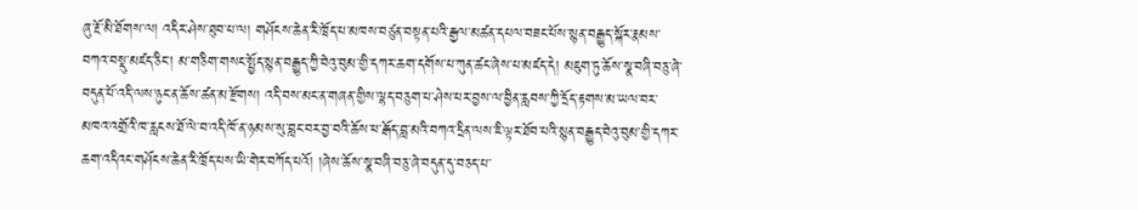ཞུ་རྔོ་མི་ཐོགས་ལ། འདིར་ཤེས་ཐུབ་པ་ལ། གཤོངས་ཆེན་རི་ཁྲོད་པ་མཁས་བཙུན་བསྟན་པའི་རྒྱལ་མཚན་དཔལ་བཟང་པོས་སྙན་བརྒྱུད་སྐོར་རྣམས་བཀའ་བསྡུ་མཛད་ཅིང་། མ་གཅིག་གསང་སྤྱོད་སྙན་བརྒྱུད་ཀྱི་བེའུ་བུམ་གྱི་དཀར་ཆག་དགོས་པ་ཀུན་ཚང་ཞེས་པ་མཛད་དེ། མཇུག་ཏུ་ཆོས་སྣ་བཞི་བཅུ་ཞེ་བདུན་པོ་འདི་ལས་ཉུང་ན་ཆོས་ཚན་མ་རྫོགས། འདི་བས་མང་ན་གཞན་གྱིས་ལྷད་བཅུག་པ་ཤེས་པར་བྱས་ལ་བྱིན་རླབས་ཀྱི་དྲོད་རྟགས་མ་ཡལ་བར་མཁའ་འགྲོའི་ཁ་རླངས་ཐོ་ལེ་བ་འདི་ཁོ་ན་ཉམས་སུ་བླང་བར་བྱ་བའི་ཆོས་ཕ་རྒོད་བླ་མའི་བཀའ་དྲིན་ལས་ཇི་ལྟར་ཐོབ་པའི་སྙན་བརྒྱུད་བེའུ་བུམ་གྱི་དཀར་ཆག་འདིའང་གཤོངས་ཆེན་རི་ཁྲོད་པས་ཡི་གེར་བཀོད་པའོ། །ཞེས་ཆོས་སྣ་བཞི་བཅུ་ཞེ་བདུན་དུ་བཅད་པ་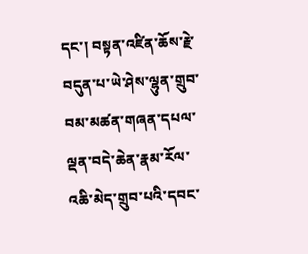དང་། བསྟན་འཛིན་ཆོས་རྗེ་བདུན་པ་ཡེ་ཤེས་ལྷུན་གྲུབ་བམ་མཚན་གཞན་དཔལ་ལྡན་བདེ་ཆེན་རྣམ་རོལ་འཆི་མེད་གྲུབ་པའི་དབང་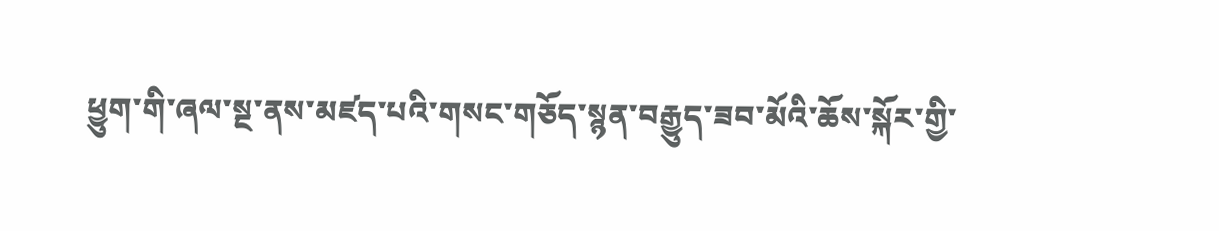ཕྱུག་གི་ཞལ་སྔ་ནས་མཛད་པའི་གསང་གཅོད་སྙན་བརྒྱུད་ཟབ་མོའི་ཆོས་སྐོར་གྱི་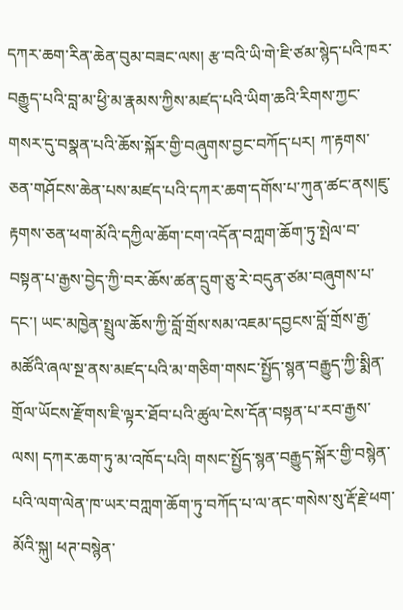དཀར་ཆག་རིན་ཆེན་བུམ་བཟང་ལས། རྩ་བའི་ཡི་གེ་ཇི་ཙམ་སྙེད་པའི་ཁར་བརྒྱུད་པའི་བླ་མ་ཕྱི་མ་རྣམས་ཀྱིས་མཛད་པའི་ཡིག་ཆའི་རིགས་ཀྱང་གསར་དུ་བསྣན་པའི་ཆོས་སྐོར་གྱི་བཞུགས་བྱང་བཀོད་པར། ཀ་རྟགས་ཅན་གཤོངས་ཆེན་པས་མཛད་པའི་དཀར་ཆག་དགོས་པ་ཀུན་ཚང་ནས།ཇུ་རྟགས་ཅན་ཕག་མོའི་དཀྱིལ་ཆོག་ངག་འདོན་བཀླག་ཆོག་ཏུ་སྤེལ་བ་བསྟན་པ་རྒྱས་བྱེད་ཀྱི་བར་ཆོས་ཚན་དྲུག་ཅུ་རེ་བདུན་ཙམ་བཞུགས་པ་དང་། ཡང་མཁྱེན་སྤྲུལ་ཆོས་ཀྱི་བློ་གྲོས་སམ་འཇམ་དབྱངས་བློ་གྲོས་རྒྱ་མཚོའི་ཞལ་སྔ་ནས་མཛད་པའི་མ་གཅིག་གསང་སྤྱོད་སྙན་བརྒྱུད་ཀྱི་སྨིན་གྲོལ་ཡོངས་རྫོགས་ཇི་ལྟར་ཐོབ་པའི་ཚུལ་ངེས་དོན་བསྟན་པ་རབ་རྒྱས་ལས། དཀར་ཆག་ཏུ་མ་འཁོད་པའི། གསང་སྤྱོད་སྙན་བརྒྱུད་སྐོར་གྱི་བསྙེན་པའི་ལག་ལེན་ཁ་ཡར་བཀླག་ཆོག་ཏུ་བཀོད་པ་ལ་ནང་གསེས་སུ་རྡོ་རྗེ་ཕག་མོའི་སྐུ། ཕཊ་བསྙེན་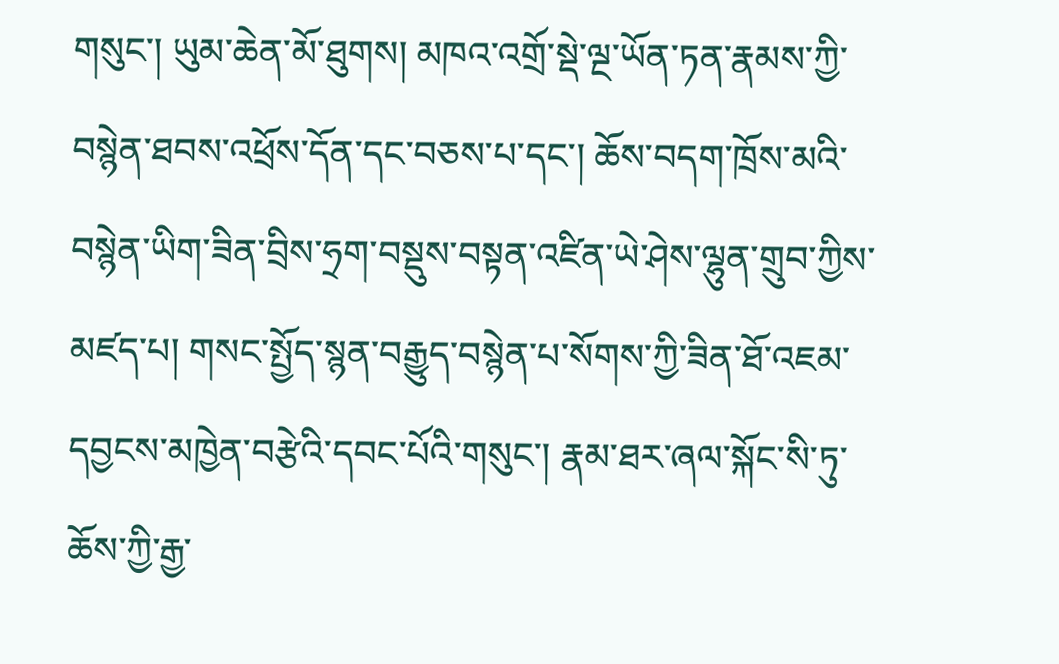གསུང་། ཡུམ་ཆེན་མོ་ཐུགས། མཁའ་འགྲོ་སྡེ་ལྔ་ཡོན་ཏན་རྣམས་ཀྱི་བསྙེན་ཐབས་འཕྲོས་དོན་དང་བཅས་པ་དང་། ཆོས་བདག་ཁྲོས་མའི་བསྙེན་ཡིག་ཟིན་བྲིས་ཧྲག་བསྡུས་བསྟན་འཛིན་ཡེ་ཤེས་ལྷུན་གྲུབ་ཀྱིས་མཛད་པ། གསང་སྤྱོད་སྙན་བརྒྱུད་བསྙེན་པ་སོགས་ཀྱི་ཟིན་ཐོ་འཇམ་དབྱངས་མཁྱེན་བརྩེའི་དབང་པོའི་གསུང་། རྣམ་ཐར་ཞལ་སྐོང་སི་ཏུ་ཆོས་ཀྱི་རྒྱ་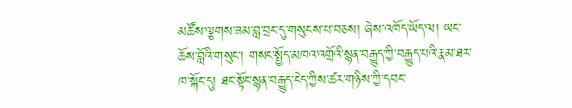མཚོས་ལྕགས་ཟམ་བླ་བྲང་དུ་གསུངས་པ་བཅས། ཞེས་འཁོད་ཡོད་ལ། ཡང་ཆོས་བློའི་གསུང་། གསང་སྤྱོད་མཁའ་འགྲོའི་སྙན་བརྒྱུད་ཀྱི་བརྒྱུད་པའི་རྣམ་ཐར་ཁ་སྐོང་དུ། ཐང་སྟོང་སྙན་བརྒྱུད་ངེད་ཀྱིས་ཚར་གཉིས་ཀྱི་དབང་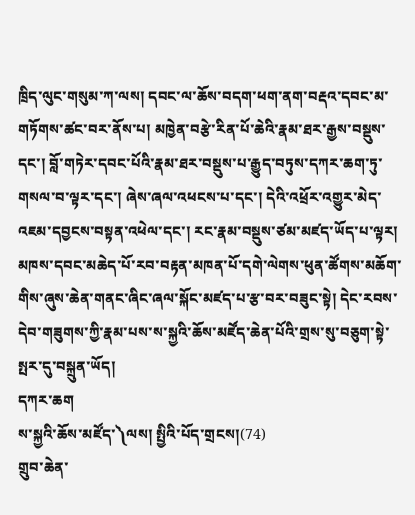ཁྲིད་ལུང་གསུམ་ཀ་ལས། དབང་ལ་ཆོས་བདག་ཕག་ནག་བརྡའ་དབང་མ་གཏོགས་ཚང་བར་ནོས་པ། མཁྱེན་བརྩེ་རིན་པོ་ཆེའི་རྣམ་ཐར་རྒྱས་བསྡུས་དང་། བློ་གཏེར་དབང་པོའི་རྣམ་ཐར་བསྡུས་པ་རྒྱུད་བཏུས་དཀར་ཆག་ཏུ་གསལ་བ་ལྟར་དང་། ཞེས་ཞལ་འཕངས་པ་དང་། དེའི་འཕྲོར་འགྱུར་མེད་འཇམ་དབྱངས་བསྟན་འཕེལ་དང་། རང་རྣམ་བསྡུས་ཙམ་མཛད་ཡོད་པ་ལྟར། མཁས་དབང་མཆེད་པོ་རབ་བརྟན་མཁན་པོ་དགེ་ལེགས་ཕུན་ཚོགས་མཆོག་གིས་ཞུས་ཆེན་གནང་ཞིང་ཞལ་སྐོང་མཛད་པ་རྩ་བར་བཟུང་སྟེ། དེང་རབས་དེབ་གཟུགས་ཀྱི་རྣམ་པས་ས་སྐྱའི་ཆོས་མཛོད་ཆེན་པོའི་གྲས་སུ་བཅུག་སྟེ་སྤར་དུ་བསྐྲུན་ཡོད།
དཀར་ཆག
ས་སྐྱའི་ཆོས་མཛོད་༽ལས། སྤྱིའི་པོད་གྲངས།(74)
གྲུབ་ཆེན་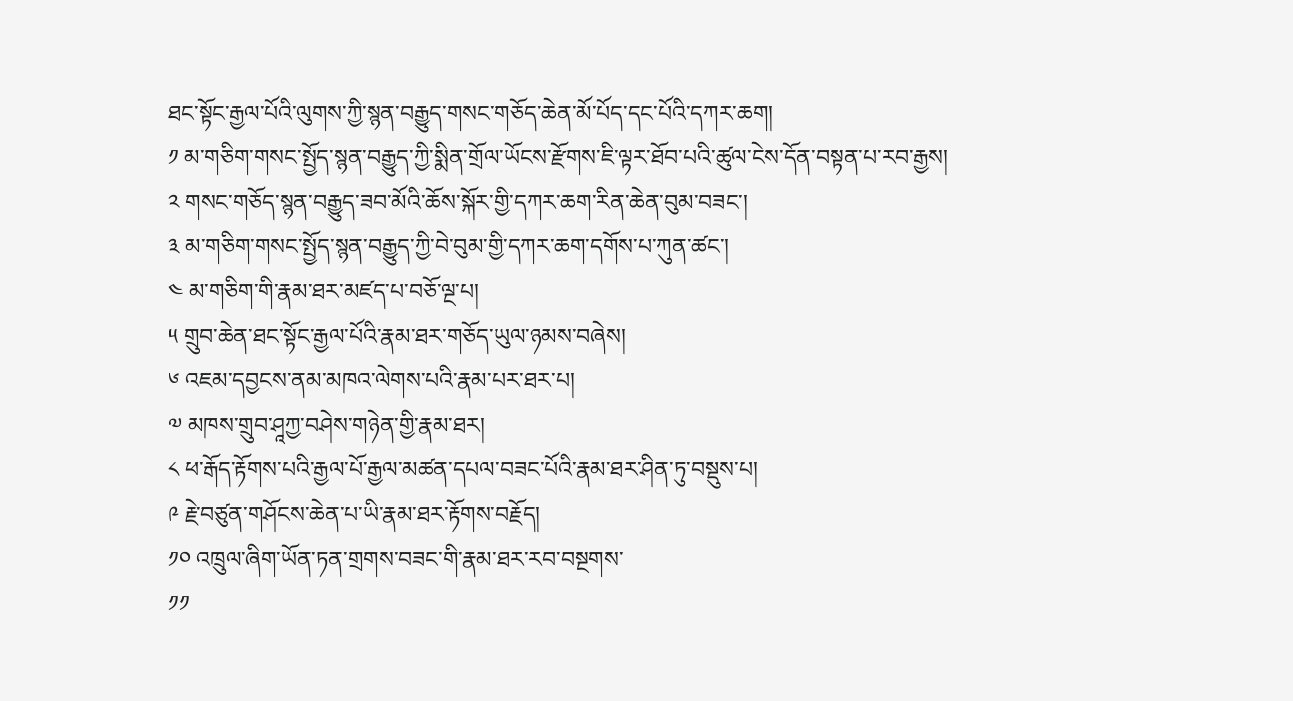ཐང་སྟོང་རྒྱལ་པོའི་ལུགས་ཀྱི་སྙན་བརྒྱུད་གསང་གཅོད་ཆེན་མོ་པོད་དང་པོའི་དཀར་ཆག།
༡ མ་གཅིག་གསང་སྤྱོད་སྙན་བརྒྱུད་ཀྱི་སྨིན་གྲོལ་ཡོངས་རྫོགས་ཇི་ལྟར་ཐོབ་པའི་ཚུལ་ངེས་དོན་བསྟན་པ་རབ་རྒྱས།
༢ གསང་གཅོད་སྙན་བརྒྱུད་ཟབ་མོའི་ཆོས་སྐོར་གྱི་དཀར་ཆག་རིན་ཆེན་བུམ་བཟང་།
༣ མ་གཅིག་གསང་སྤྱོད་སྙན་བརྒྱུད་ཀྱི་བེ་བུམ་གྱི་དཀར་ཆག་དགོས་པ་ཀུན་ཚང་།
༤ མ་གཅིག་གི་རྣམ་ཐར་མཛད་པ་བཅོ་ལྔ་པ།
༥ གྲུབ་ཆེན་ཐང་སྟོང་རྒྱལ་པོའི་རྣམ་ཐར་གཅོད་ཡུལ་ཉམས་བཞེས།
༦ འཇམ་དབྱངས་ནམ་མཁའ་ལེགས་པའི་རྣམ་པར་ཐར་པ།
༧ མཁས་གྲུབ་ཤཱཀྱ་བཤེས་གཉེན་གྱི་རྣམ་ཐར།
༨ ཕ་རྒོད་རྟོགས་པའི་རྒྱལ་པོ་རྒྱལ་མཚན་དཔལ་བཟང་པོའི་རྣམ་ཐར་ཤིན་ཏུ་བསྡུས་པ།
༩ རྗེ་བཙུན་གཤོངས་ཆེན་པ་ཡི་རྣམ་ཐར་རྟོགས་བརྗོད།
༡༠ འཁྲུལ་ཞིག་ཡོན་ཏན་གྲགས་བཟང་གི་རྣམ་ཐར་རབ་བསྔགས་
༡༡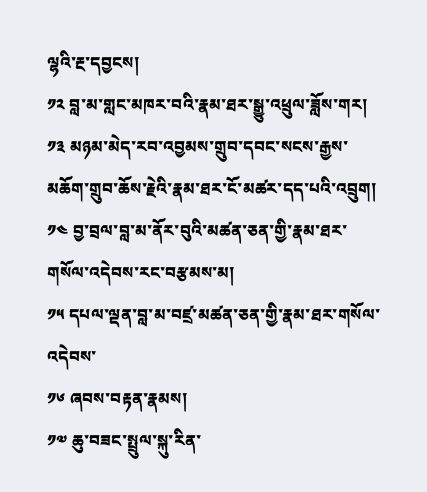ལྷའི་རྔ་དབྱངས།
༡༢ བླ་མ་གླང་མཁར་བའི་རྣམ་ཐར་སྒྱུ་འཕྲུལ་ཟློས་གར།
༡༣ མཉམ་མེད་རབ་འབྱམས་གྲུབ་དབང་སངས་རྒྱས་མཆོག་གྲུབ་ཆོས་རྗེའི་རྣམ་ཐར་ངོ་མཚར་དད་པའི་འབྲུག།
༡༤ བྱ་བྲལ་བླ་མ་ནོར་བུའི་མཚན་ཅན་གྱི་རྣམ་ཐར་གསོལ་འདེབས་རང་བརྩམས་མ།
༡༥ དཔལ་ལྡན་བླ་མ་བཛྲ་མཚན་ཅན་གྱི་རྣམ་ཐར་གསོལ་འདེབས་
༡༦ ཞབས་བརྟན་རྣམས།
༡༧ ཆུ་བཟང་སྤྲུལ་སྐུ་རིན་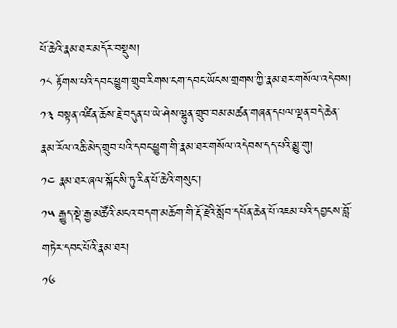པོ་ཆེའི་རྣམ་ཐར་མདོར་བསྡུས།
༡༨ རྟོགས་པའི་དབང་ཕྱུག་གྲུབ་རིགས་ངག་དབང་ཡོངས་གྲགས་ཀྱི་རྣམ་ཐར་གསོལ་འདེབས།
༡༣ བསྟན་འཛིན་ཆོས་རྗེ་བདུན་པ་ཡེ་ཤེས་ལྷུན་གྲུབ་བམ་མཚན་གཞན་དཔལ་ལྡན་བདེ་ཆེན་རྣམ་རོལ་འཆི་མེད་གྲུབ་པའི་དབང་ཕྱུག་གི་རྣམ་ཐར་གསོལ་འདེབས་དད་པའི་མྱུ་གུ།
༡༤ རྣམ་ཐར་ཞལ་སྐོང་སི་ཏུ་རིན་པོ་ཆེའི་གསུང་།
༡༥ རྒྱུད་སྡེ་རྒྱ་མཚོའི་མངའ་བདག་མཆོག་གི་རྡོ་རྗེའི་སློབ་དཔོན་ཆེན་པོ་འཇམ་པའི་དབྱངས་བློ་གཏེར་དབང་པོའི་རྣམ་ཐར།
༡༦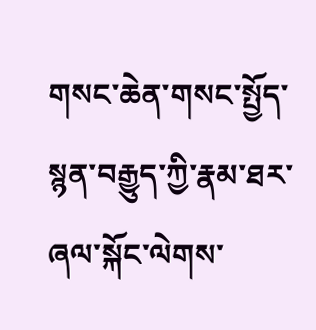གསང་ཆེན་གསང་སྤྱོད་སྙན་བརྒྱུད་ཀྱི་རྣམ་ཐར་ཞལ་སྐོང་ལེགས་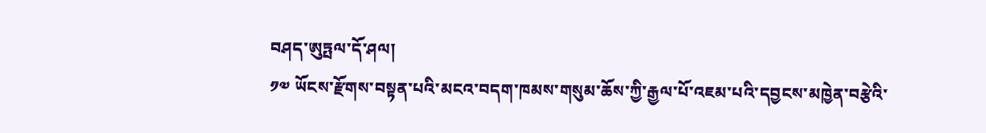བཤད་ཨུཏྤལ་དོ་ཤལ།
༡༧ ཡོངས་རྫོགས་བསྟན་པའི་མངའ་བདག་ཁམས་གསུམ་ཆོས་ཀྱི་རྒྱལ་པོ་འཇམ་པའི་དབྱངས་མཁྱེན་བརྩེའི་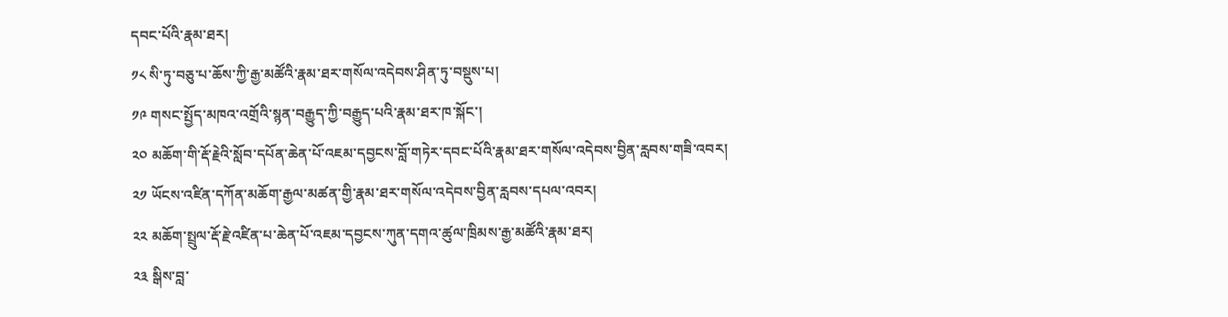དབང་པོའི་རྣམ་ཐར།
༡༨ སི་ཏུ་བཅུ་པ་ཆོས་ཀྱི་རྒྱ་མཚོའི་རྣམ་ཐར་གསོལ་འདེབས་ཤིན་ཏུ་བསྡུས་པ།
༡༩ གསང་སྤྱོད་མཁའ་འགྲོའི་སྙན་བརྒྱུད་ཀྱི་བརྒྱུད་པའི་རྣམ་ཐར་ཁ་སྐོང་།
༢༠ མཆོག་གི་རྡོ་རྗེའི་སློབ་དཔོན་ཆེན་པོ་འཇམ་དབྱངས་བློ་གཏེར་དབང་པོའི་རྣམ་ཐར་གསོལ་འདེབས་བྱིན་རླབས་གཟི་འབར།
༢༡ ཡོངས་འཛིན་དཀོན་མཆོག་རྒྱལ་མཚན་གྱི་རྣམ་ཐར་གསོལ་འདེབས་བྱིན་རླབས་དཔལ་འབར།
༢༢ མཆོག་སྤྲུལ་རྡོ་རྗེ་འཛིན་པ་ཆེན་པོ་འཇམ་དབྱངས་ཀུན་དགའ་ཚུལ་ཁྲིམས་རྒྱ་མཚོའི་རྣམ་ཐར།
༢༣ སྒིས་བླ་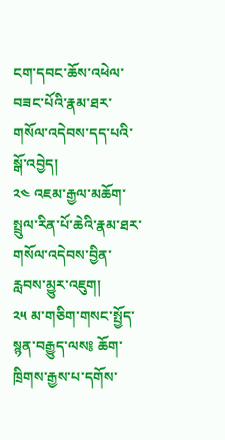ངག་དབང་ཆོས་འཕེལ་བཟང་པོའི་རྣམ་ཐར་གསོལ་འདེབས་དད་པའི་སྒོ་འབྱེད།
༢༤ འཇམ་རྒྱལ་མཆོག་སྤྲུལ་རིན་པོ་ཆེའི་རྣམ་ཐར་གསོལ་འདེབས་བྱིན་རླབས་མྱུར་འཇུག།
༢༥ མ་གཅིག་གསང་སྤྱོད་སྙན་བརྒྱུད་ལས༔ ཆོག་ཁྲིགས་རྒྱས་པ་དགོས་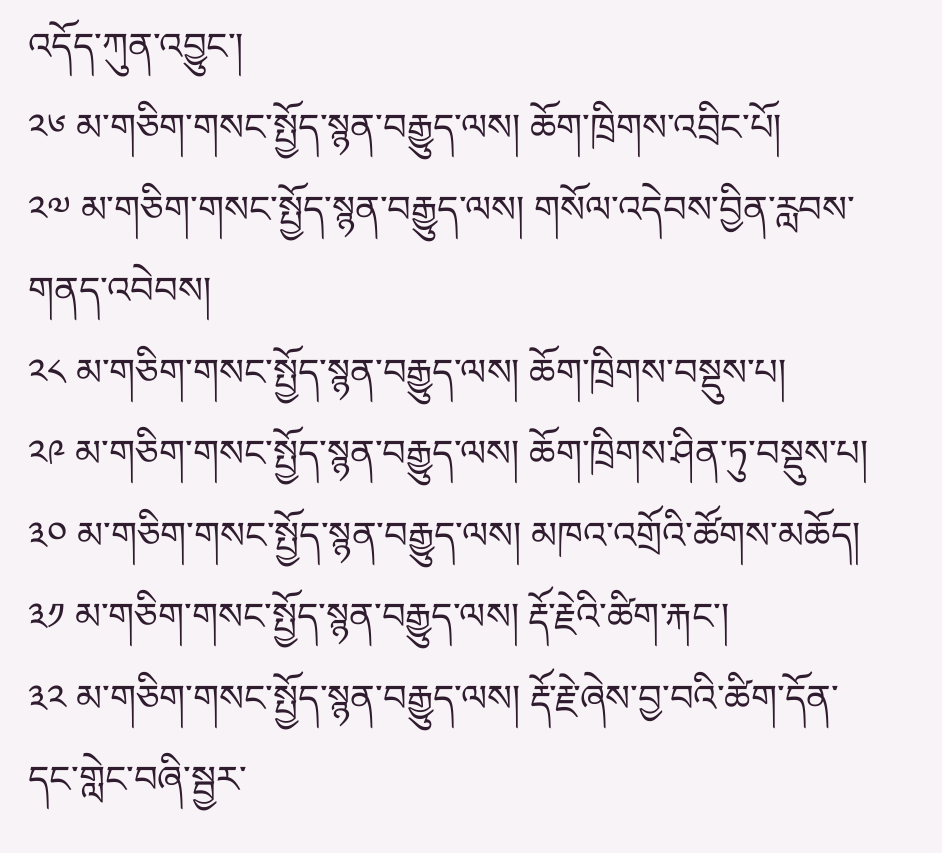འདོད་ཀུན་འབྱུང་།
༢༦ མ་གཅིག་གསང་སྤྱོད་སྙན་བརྒྱུད་ལས། ཆོག་ཁྲིགས་འབྲིང་པོ།
༢༧ མ་གཅིག་གསང་སྤྱོད་སྙན་བརྒྱུད་ལས། གསོལ་འདེབས་བྱིན་རླབས་གནད་འབེབས།
༢༨ མ་གཅིག་གསང་སྤྱོད་སྙན་བརྒྱུད་ལས། ཆོག་ཁྲིགས་བསྡུས་པ།
༢༩ མ་གཅིག་གསང་སྤྱོད་སྙན་བརྒྱུད་ལས། ཆོག་ཁྲིགས་ཤིན་ཏུ་བསྡུས་པ།
༣༠ མ་གཅིག་གསང་སྤྱོད་སྙན་བརྒྱུད་ལས། མཁའ་འགྲོའི་ཚོགས་མཆོད།
༣༡ མ་གཅིག་གསང་སྤྱོད་སྙན་བརྒྱུད་ལས། རྡོ་རྗེའི་ཚིག་རྐང་།
༣༢ མ་གཅིག་གསང་སྤྱོད་སྙན་བརྒྱུད་ལས། རྡོ་རྗེ་ཞེས་བྱ་བའི་ཚིག་དོན་དང་གླེང་བཞི་སྦྱར་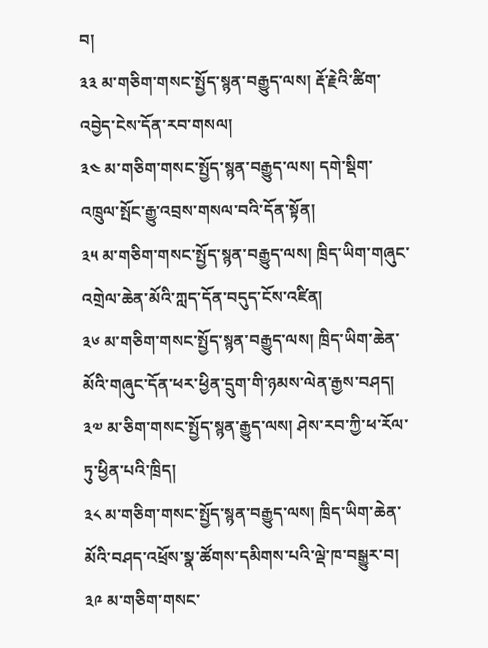བ།
༣༣ མ་གཅིག་གསང་སྤྱོད་སྙན་བརྒྱུད་ལས། རྡོ་རྗེའི་ཚིག་འབྱེད་ངེས་དོན་རབ་གསལ།
༣༤ མ་གཅིག་གསང་སྤྱོད་སྙན་བརྒྱུད་ལས། དགེ་སྡིག་འཁྲུལ་སྤོང་རྒྱུ་འབྲས་གསལ་བའི་དོན་སྟོན།
༣༥ མ་གཅིག་གསང་སྤྱོད་སྙན་བརྒྱུད་ལས། ཁྲིད་ཡིག་གཞུང་འགྲེལ་ཆེན་མོའི་ཀླད་དོན་བདུད་ངོས་འཛིན།
༣༦ མ་གཅིག་གསང་སྤྱོད་སྙན་བརྒྱུད་ལས། ཁྲིད་ཡིག་ཆེན་མོའི་གཞུང་དོན་ཕར་ཕྱིན་དྲུག་གི་ཉམས་ལེན་རྒྱས་བཤད།
༣༧ མ་ཅིག་གསང་སྤྱོད་སྙན་རྒྱུད་ལས། ཤེས་རབ་ཀྱི་ཕ་རོལ་ཏུ་ཕྱིན་པའི་ཁྲིད།
༣༨ མ་གཅིག་གསང་སྤྱོད་སྙན་བརྒྱུད་ལས། ཁྲིད་ཡིག་ཆེན་མོའི་བཤད་འཕྲོས་སྣ་ཚོགས་དམིགས་པའི་ལྡེ་ཁ་བསྒྱུར་བ།
༣༩ མ་གཅིག་གསང་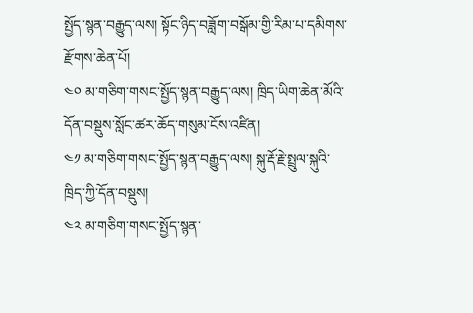སྤྱོད་སྙན་བརྒྱུད་ལས། སྟོང་ཉིད་བཟློག་བསྒོམ་གྱི་རིམ་པ་དམིགས་རྫོགས་ཆེན་པོ།
༤༠ མ་གཅིག་གསང་སྤྱོད་སྙན་བརྒྱུད་ལས། ཁྲིད་ཡིག་ཆེན་མོའི་དོན་བསྡུས་སློང་ཚར་ཆོད་གསུམ་ངོས་འཛིན།
༤༡ མ་གཅིག་གསང་སྤྱོད་སྙན་བརྒྱུད་ལས། སྐུ་རྡོ་རྗེ་སྤྲུལ་སྐུའི་ཁྲིད་ཀྱི་དོན་བསྡུས།
༤༢ མ་གཅིག་གསང་སྤྱོད་སྙན་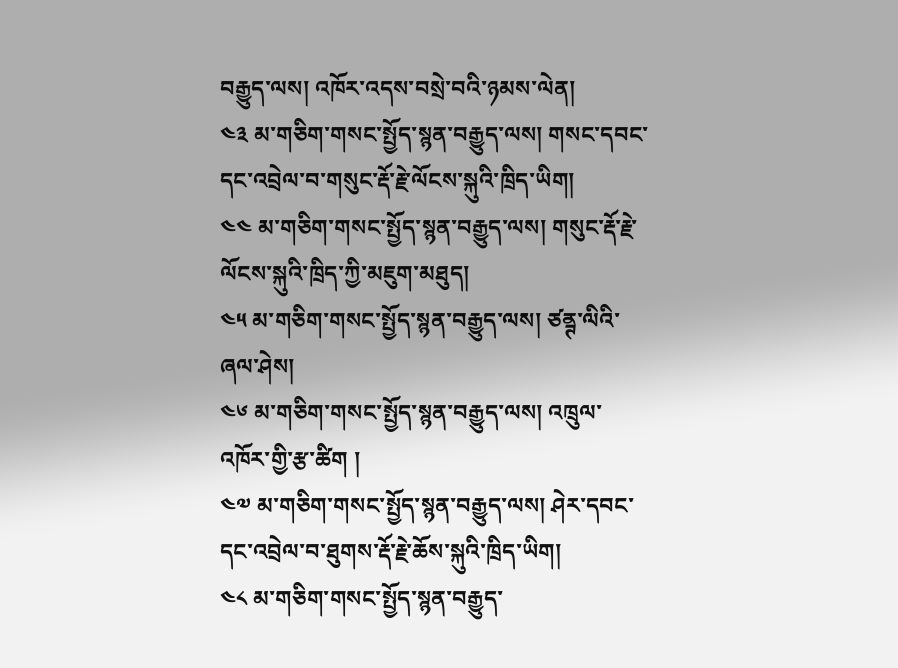བརྒྱུད་ལས། འཁོར་འདས་བསྲེ་བའི་ཉམས་ལེན།
༤༣ མ་གཅིག་གསང་སྤྱོད་སྙན་བརྒྱུད་ལས། གསང་དབང་དང་འབྲེལ་བ་གསུང་རྡོ་རྗེ་ལོངས་སྐུའི་ཁྲིད་ཡིག།
༤༤ མ་གཅིག་གསང་སྤྱོད་སྙན་བརྒྱུད་ལས། གསུང་རྡོ་རྗེ་ལོངས་སྐུའི་ཁྲིད་ཀྱི་མཇུག་མཐུད།
༤༥ མ་གཅིག་གསང་སྤྱོད་སྙན་བརྒྱུད་ལས། ཙནྚ་ལིའི་ཞལ་ཤེས།
༤༦ མ་གཅིག་གསང་སྤྱོད་སྙན་བརྒྱུད་ལས། འཁྲུལ་འཁོར་གྱི་རྩ་ཚིག །
༤༧ མ་གཅིག་གསང་སྤྱོད་སྙན་བརྒྱུད་ལས། ཤེར་དབང་དང་འབྲེལ་བ་ཐུགས་རྡོ་རྗེ་ཆོས་སྐུའི་ཁྲིད་ཡིག།
༤༨ མ་གཅིག་གསང་སྤྱོད་སྙན་བརྒྱུད་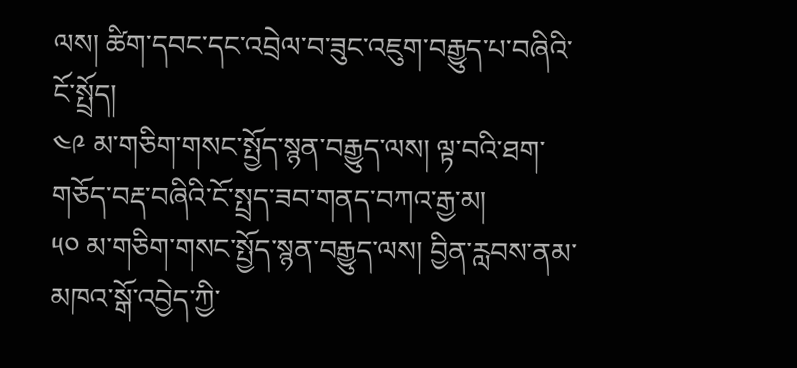ལས། ཚིག་དབང་དང་འབྲེལ་བ་ཟུང་འཇུག་བརྒྱུད་པ་བཞིའི་ངོ་སྤྲོད།
༤༩ མ་གཅིག་གསང་སྤྱོད་སྙན་བརྒྱུད་ལས། ལྟ་བའི་ཐག་གཅོད་བརྡ་བཞིའི་ངོ་སྤྲད་ཟབ་གནད་བཀའ་རྒྱ་མ།
༥༠ མ་གཅིག་གསང་སྤྱོད་སྙན་བརྒྱུད་ལས། བྱིན་རླབས་ནམ་མཁའ་སྒོ་འབྱེད་ཀྱི་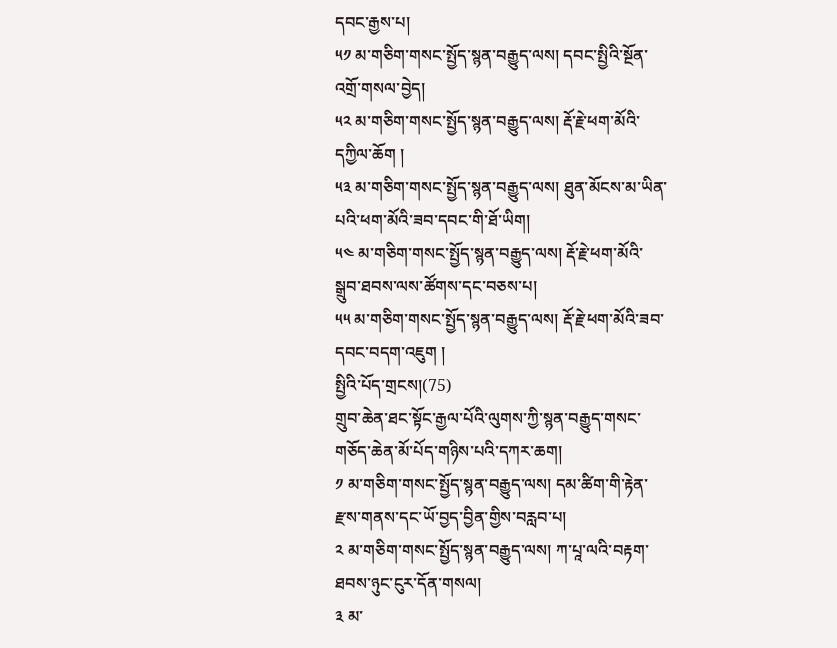དབང་རྒྱས་པ།
༥༡ མ་གཅིག་གསང་སྤྱོད་སྙན་བརྒྱུད་ལས། དབང་སྤྱིའི་སྔོན་འགྲོ་གསལ་བྱེད།
༥༢ མ་གཅིག་གསང་སྤྱོད་སྙན་བརྒྱུད་ལས། རྡོ་རྗེ་ཕག་མོའི་དཀྱིལ་ཆོག །
༥༣ མ་གཅིག་གསང་སྤྱོད་སྙན་བརྒྱུད་ལས། ཐུན་མོངས་མ་ཡིན་པའི་ཕག་མོའི་ཟབ་དབང་གི་ཐོ་ཡིག།
༥༤ མ་གཅིག་གསང་སྤྱོད་སྙན་བརྒྱུད་ལས། རྡོ་རྗེ་ཕག་མོའི་སྒྲུབ་ཐབས་ལས་ཚོགས་དང་བཅས་པ།
༥༥ མ་གཅིག་གསང་སྤྱོད་སྙན་བརྒྱུད་ལས། རྡོ་རྗེ་ཕག་མོའི་ཟབ་དབང་བདག་འཇུག །
སྤྱིའི་པོད་གྲངས།(75)
གྲུབ་ཆེན་ཐང་སྟོང་རྒྱལ་པོའི་ལུགས་ཀྱི་སྙན་བརྒྱུད་གསང་གཅོད་ཆེན་མོ་པོད་གཉིས་པའི་དཀར་ཆག།
༡ མ་གཅིག་གསང་སྤྱོད་སྙན་བརྒྱུད་ལས། དམ་ཚིག་གི་རྟེན་རྫས་གནས་དང་ཡོ་བྱད་བྱིན་གྱིས་བརླབ་པ།
༢ མ་གཅིག་གསང་སྤྱོད་སྙན་བརྒྱུད་ལས། ཀ་པཱ་ལའི་བརྟག་ཐབས་ཉུང་ངུར་དོན་གསལ།
༣ མ་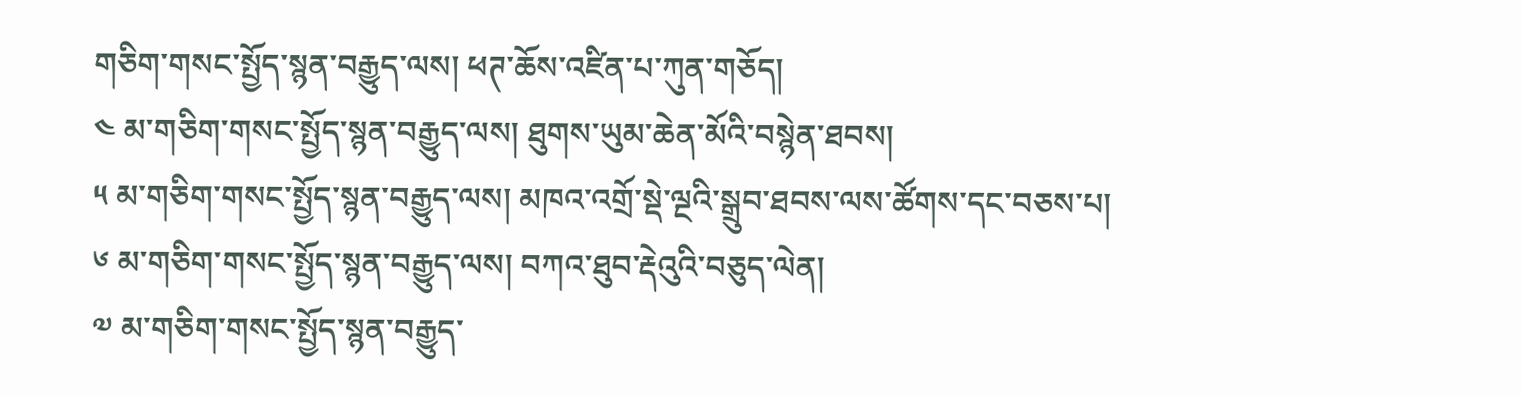གཅིག་གསང་སྤྱོད་སྙན་བརྒྱུད་ལས། ཕཊ་ཆོས་འཛིན་པ་ཀུན་གཅོད།
༤ མ་གཅིག་གསང་སྤྱོད་སྙན་བརྒྱུད་ལས། ཐུགས་ཡུམ་ཆེན་མོའི་བསྙེན་ཐབས།
༥ མ་གཅིག་གསང་སྤྱོད་སྙན་བརྒྱུད་ལས། མཁའ་འགྲོ་སྡེ་ལྔའི་སྒྲུབ་ཐབས་ལས་ཚོགས་དང་བཅས་པ།
༦ མ་གཅིག་གསང་སྤྱོད་སྙན་བརྒྱུད་ལས། བཀའ་ཐུབ་རྡེའུའི་བཅུད་ལེན།
༧ མ་གཅིག་གསང་སྤྱོད་སྙན་བརྒྱུད་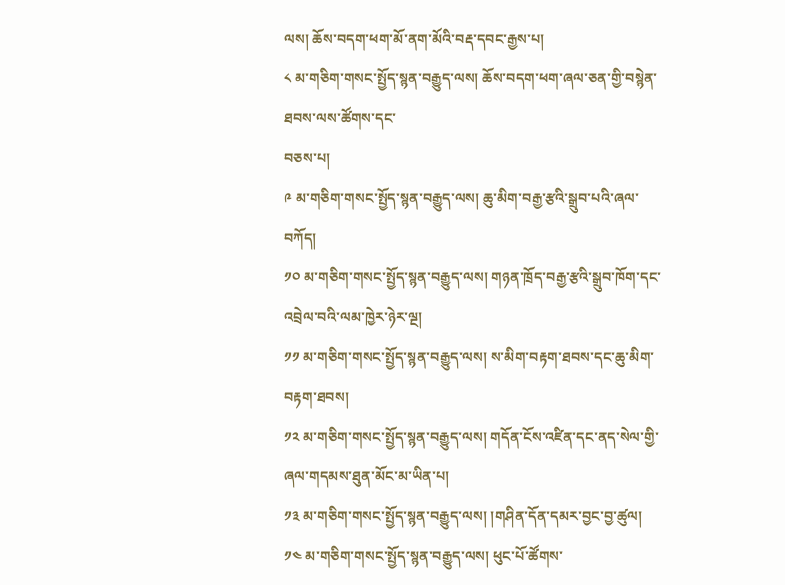ལས། ཆོས་བདག་ཕག་མོ་ནག་མོའི་བརྡ་དབང་རྒྱས་པ།
༨ མ་གཅིག་གསང་སྤྱོད་སྙན་བརྒྱུད་ལས། ཆོས་བདག་ཕག་ཞལ་ཅན་གྱི་བསྙེན་ཐབས་ལས་ཚོགས་དང་
བཅས་པ།
༩ མ་གཅིག་གསང་སྤྱོད་སྙན་བརྒྱུད་ལས། ཆུ་མིག་བརྒྱ་རྩའི་སྒྲུབ་པའི་ཞལ་བཀོད།
༡༠ མ་གཅིག་གསང་སྤྱོད་སྙན་བརྒྱུད་ལས། གཉན་ཁྲོད་བརྒྱ་རྩའི་སྒྲུབ་ཁོག་དང་འབྲེལ་བའི་ལམ་ཁྱེར་ཉེར་ལྔ།
༡༡ མ་གཅིག་གསང་སྤྱོད་སྙན་བརྒྱུད་ལས། ས་མིག་བརྟག་ཐབས་དང་ཆུ་མིག་བརྟག་ཐབས།
༡༢ མ་གཅིག་གསང་སྤྱོད་སྙན་བརྒྱུད་ལས། གདོན་ངོས་འཛིན་དང་ནད་སེལ་གྱི་ཞལ་གདམས་ཐུན་མོང་མ་ཡིན་པ།
༡༣ མ་གཅིག་གསང་སྤྱོད་སྙན་བརྒྱུད་ལས། །གཤིན་དོན་དམར་བྱང་བྱ་ཚུལ།
༡༤ མ་གཅིག་གསང་སྤྱོད་སྙན་བརྒྱུད་ལས། ཕུང་པོ་ཚོགས་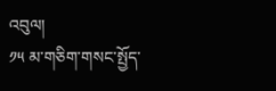འབུལ།
༡༥ མ་གཅིག་གསང་སྤྱོད་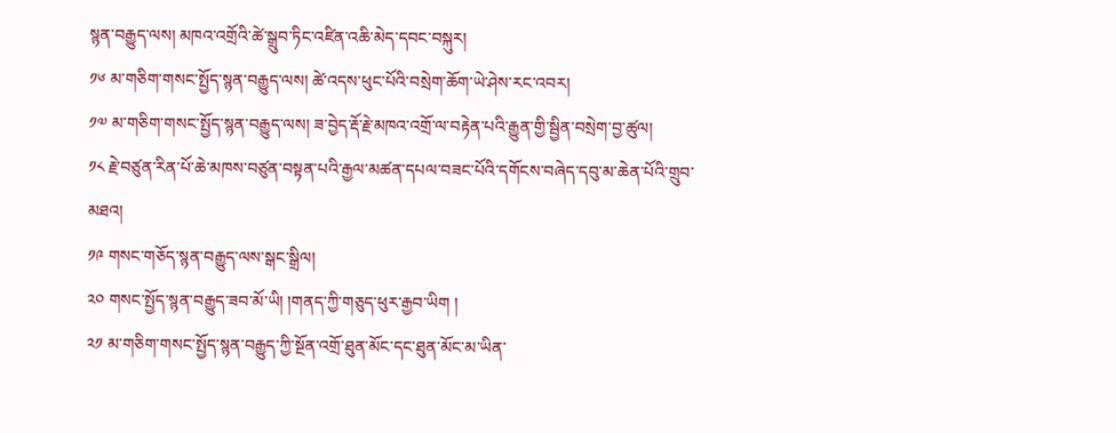སྙན་བརྒྱུད་ལས། མཁའ་འགྲོའི་ཚེ་སྒྲུབ་ཏིང་འཛིན་འཆི་མེད་དབང་བསྐུར།
༡༦ མ་གཅིག་གསང་སྤྱོད་སྙན་བརྒྱུད་ལས། ཚེ་འདས་ཕུང་པོའི་བསྲེག་ཆོག་ཡེ་ཤེས་རང་འབར།
༡༧ མ་གཅིག་གསང་སྤྱོད་སྙན་བརྒྱུད་ལས། ཟ་བྱེད་རྡོ་རྗེ་མཁའ་འགྲོ་ལ་བརྟེན་པའི་རྒྱུན་གྱི་སྦྱིན་བསྲེག་བྱ་ཚུལ།
༡༨ རྗེ་བཙུན་རིན་པོ་ཆེ་མཁས་བཙུན་བསྟན་པའི་རྒྱལ་མཚན་དཔལ་བཟང་པོའི་དགོངས་བཞེད་དབུ་མ་ཆེན་པོའི་གྲུབ་མཐའ།
༡༩ གསང་གཅོད་སྙན་བརྒྱུད་ལས་སྒང་སྒྲིལ།
༢༠ གསང་སྤྱོད་སྙན་བརྒྱུད་ཟབ་མོ་ཡི། །གནད་ཀྱི་གཅུད་ཕུར་རྒྱབ་ཡིག །
༢༡ མ་གཅིག་གསང་སྤྱོད་སྙན་བརྒྱུད་ཀྱི་སྔོན་འགྲོ་ཐུན་མོང་དང་ཐུན་མོང་མ་ཡིན་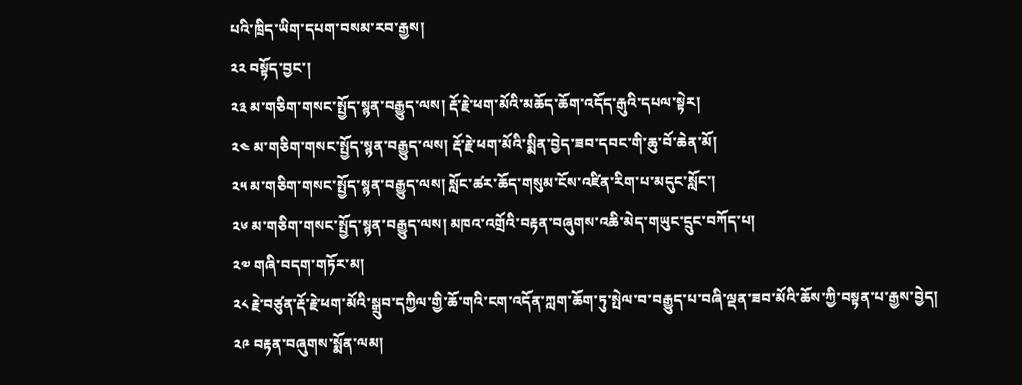པའི་ཁྲིད་ཡིག་དཔག་བསམ་རབ་རྒྱས།
༢༢ བསྟོད་བྱང་།
༢༣ མ་གཅིག་གསང་སྤྱོད་སྙན་བརྒྱུད་ལས། རྡོ་རྗེ་ཕག་མོའི་མཆོད་ཆོག་འདོད་རྒུའི་དཔལ་སྟེར།
༢༤ མ་གཅིག་གསང་སྤྱོད་སྙན་བརྒྱུད་ལས། རྡོ་རྗེ་ཕག་མོའི་སྨིན་བྱེད་ཟབ་དབང་གི་ཆུ་བོ་ཆེན་མོ།
༢༥ མ་གཅིག་གསང་སྤྱོད་སྙན་བརྒྱུད་ལས། སློང་ཚར་ཆོད་གསུམ་ངོས་འཛིན་རིག་པ་མདུང་སློང་།
༢༦ མ་གཅིག་གསང་སྤྱོད་སྙན་བརྒྱུད་ལས། མཁའ་འགྲོའི་བརྟན་བཞུགས་འཆི་མེད་གཡུང་དྲུང་བཀོད་པ།
༢༧ གཞི་བདག་གཏོར་མ།
༢༨ རྗེ་བཙུན་རྡོ་རྗེ་ཕག་མོའི་སྒྲུབ་དཀྱིལ་གྱི་ཆོ་གའི་ངག་འདོན་ཀླག་ཆོག་ཏུ་སྤེལ་བ་བརྒྱུད་པ་བཞི་ལྡན་ཟབ་མོའི་ཆོས་ཀྱི་བསྟན་པ་རྒྱས་བྱེད།
༢༩ བརྟན་བཞུགས་སྨོན་ལམ།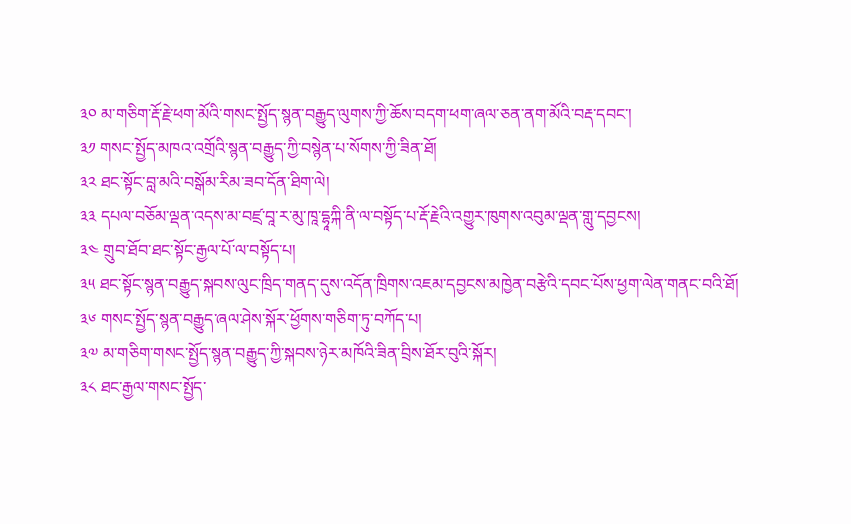༣༠ མ་གཅིག་རྡོ་རྗེ་ཕག་མོའི་གསང་སྤྱོད་སྙན་བརྒྱུད་ལུགས་ཀྱི་ཆོས་བདག་ཕག་ཞལ་ཅན་ནག་མོའི་བརྡ་དབང་།
༣༡ གསང་སྤྱོད་མཁའ་འགྲོའི་སྙན་བརྒྱུད་ཀྱི་བསྙེན་པ་སོགས་ཀྱི་ཟིན་ཐོ།
༣༢ ཐང་སྟོང་བླ་མའི་བསྒོམ་རིམ་ཟབ་དོན་ཐིག་ལེ།
༣༣ དཔལ་བཅོམ་ལྡན་འདས་མ་བཛྲ་བཱ་ར་མུ་ཁཱ་དྷཱཀྐི་ནི་ལ་བསྟོད་པ་རྡོ་རྗེའི་འགྱུར་ཁུགས་འབུམ་ལྡན་གླུ་དབྱངས།
༣༤ གྲུབ་ཐོབ་ཐང་སྟོང་རྒྱལ་པོ་ལ་བསྟོད་པ།
༣༥ ཐང་སྟོང་སྙན་བརྒྱུད་སྐབས་ལུང་ཁྲིད་གནད་དུས་འདོན་ཁྲིགས་འཇམ་དབྱངས་མཁྱེན་བརྩེའི་དབང་པོས་ཕྱག་ལེན་གནང་བའི་ཐོ།
༣༦ གསང་སྤྱོད་སྙན་བརྒྱུད་ཞལ་ཤེས་སྐོར་ཕྱོགས་གཅིག་ཏུ་བཀོད་པ།
༣༧ མ་གཅིག་གསང་སྤྱོད་སྙན་བརྒྱུད་ཀྱི་སྐབས་ཉེར་མཁོའི་ཟིན་བྲིས་ཐོར་བུའི་སྐོར།
༣༨ ཐང་རྒྱལ་གསང་སྤྱོད་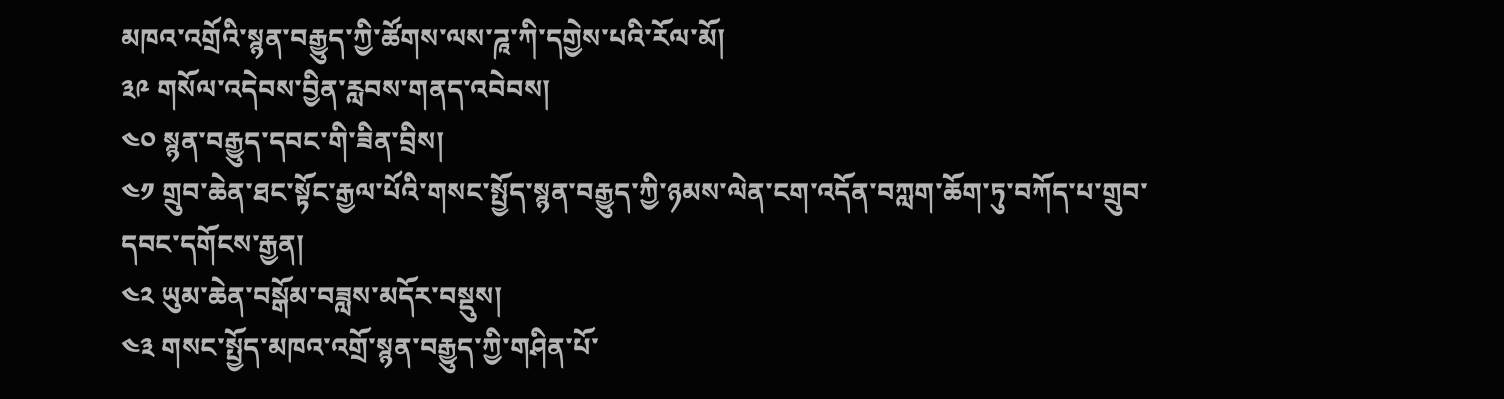མཁའ་འགྲོའི་སྙན་བརྒྱུད་ཀྱི་ཚོགས་ལས་ཌཱ་ཀི་དགྱེས་པའི་རོལ་མོ།
༣༩ གསོལ་འདེབས་བྱིན་རླབས་གནད་འབེབས།
༤༠ སྙན་བརྒྱུད་དབང་གི་ཟིན་བྲིས།
༤༡ གྲུབ་ཆེན་ཐང་སྟོང་རྒྱལ་པོའི་གསང་སྤྱོད་སྙན་བརྒྱུད་ཀྱི་ཉམས་ལེན་ངག་འདོན་བཀླག་ཆོག་ཏུ་བཀོད་པ་གྲུབ་དབང་དགོངས་རྒྱན།
༤༢ ཡུམ་ཆེན་བསྒོམ་བཟླས་མདོར་བསྡུས།
༤༣ གསང་སྤྱོད་མཁའ་འགྲོ་སྙན་བརྒྱུད་ཀྱི་གཤིན་པོ་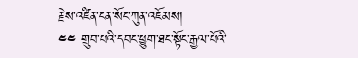རྗེས་འཛིན་ངན་སོང་ཀུན་འཇོམས།
༤༤ གྲུབ་པའི་དབང་ཕྱུག་ཐང་སྟོང་རྒྱལ་པོའི་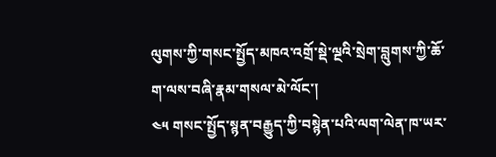ལུགས་ཀྱི་གསང་སྤྱོད་མཁའ་འགྲོ་སྡེ་ལྔའི་སྲེག་བླུགས་ཀྱི་ཆོ་ག་ལས་བཞི་རྣམ་གསལ་མེ་ལོང་།
༤༥ གསང་སྤྱོད་སྙན་བརྒྱུད་ཀྱི་བསྙེན་པའི་ལག་ལེན་ཁ་ཡར་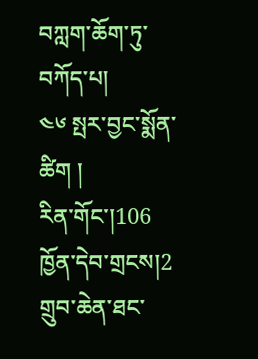བཀླག་ཆོག་ཏུ་བཀོད་པ།
༤༦ སྤར་བྱང་སྨོན་ཚིག །
རིན་གོང་།106
ཁྱོན་དེབ་གྲངས།2
གྲུབ་ཆེན་ཐང་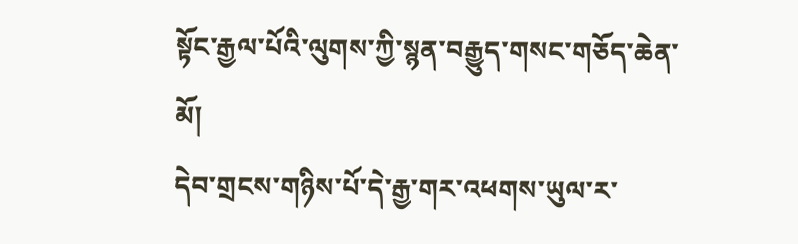སྟོང་རྒྱལ་པོའི་ལུགས་ཀྱི་སྙན་བརྒྱུད་གསང་གཅོད་ཆེན་མོ།
དེབ་གྲངས་གཉིས་པོ་དེ་རྒྱ་གར་འཕགས་ཡུལ་ར་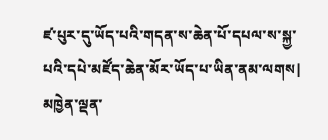ཛ་པུར་དུ་ཡོད་པའི་གདན་ས་ཆེན་པོ་དཔལ་ས་སྐྱ་པའི་དཔེ་མཛོད་ཆེན་མོར་ཡོད་པ་ཡིན་ནམ་ལགས|
མཁྱེན་ལྡན་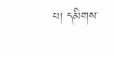པ། དམིགས་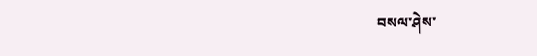བསལ་ཤེས་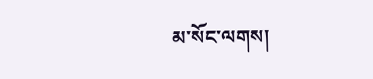མ་སོང་ལགས།